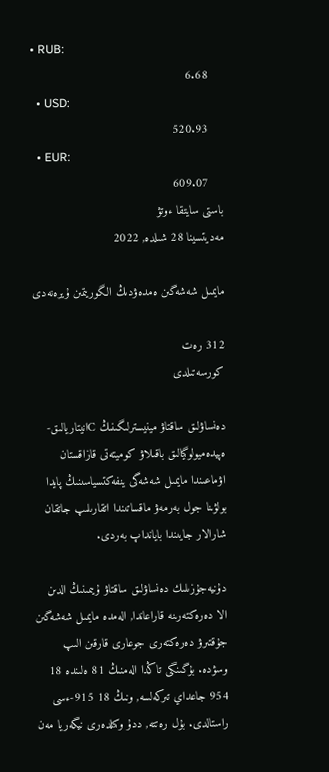• RUB:
    6.68
  • USD:
    520.93
  • EUR:
    609.07
باستى سايتقا ءوتۋ
مەديتسينا 28 شىلدە, 2022

مايمىل شەشەگىن ەمدەۋدىڭ الگوريتمىن ۇيرەنەدى

312 رەت
كورسەتىلدى

دەنساۋلىق ساقتاۋ مينيسترلىگىنىڭ Cانيتاريالىق-ەپيدەميولوگيالىق باقىلاۋ كوميتەتى قازاقستان اۋماعىندا مايمىل شەشەگى ينفەكتسياسىنىڭ پايدا بولۋىنا جول بەرمەۋ ماقساتىندا اتقارىلىپ جاتقان شارالار جايىندا بايانداپ بەردى.

دۇنيەجۇزىلىك دەنساۋلىق ساقتاۋ ۇيىمىنىڭ الدىن الا دەرەكتەرىنە قاراعاندا, الەمدە مايمىل شەشەگىن جۇقتىرۋ دەرەكتەرى جوعارى قارقىن الىپ وسۋدە. بۇگىنگى تاڭدا الەمنىڭ 81 ەلىندە 18 954 جاعداي تىركەلسە, ونىڭ 18 915-ءسى راستالدى. بۇل رەتتە, ددۇ وكىلدەرى نيگەريا مەن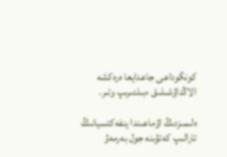كونگوداعى جاعدايعا ەرەكشە الاڭداۋشىلىق ءبىلدىرىپ وتىر.

ەلىمىزدىڭ اۋماعىندا ينفەكتسيانىڭ تارالىپ كەتۋىنە جول بەرمەۋ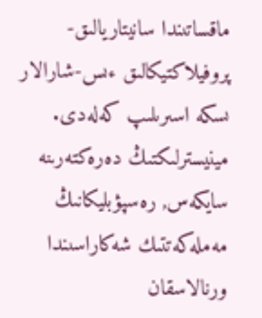ماقساتىندا سانيتاريالىق-پروفيلاكتيكالىق ءىس-شارالار ىسكە اسىرىلىپ كەلەدى. مينيسترلىكتىڭ دەرەكتەرىنە سايكەس, رەسپۋبليكانىڭ مەملەكەتتىك شەكاراسىندا ورنالاسقان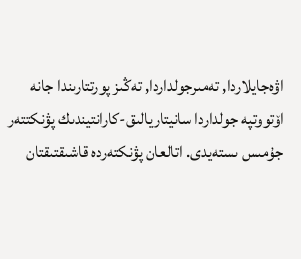اۋەجايلاردا, تەمىرجولداردا, تەڭىز پورتتارىندا جانە اۆتووتپە جولداردا سانيتاريالىق-كارانتيندىك پۋنكتتەر جۇمىس ىستەيدى. اتالعان پۋنكتەردە قاشىقتىقتان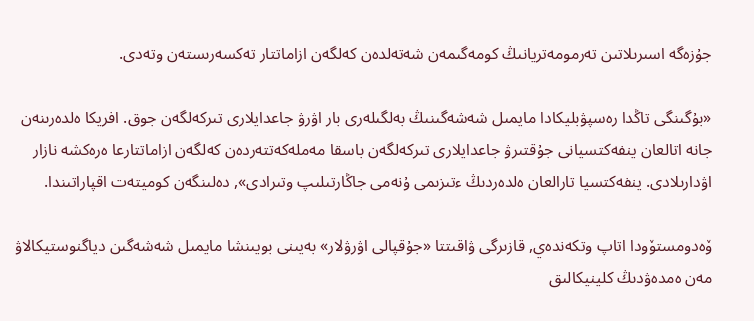جۇزەگە اسىرىلاتىن تەرمومەتريانىڭ كومەگىمەن شەتەلدەن كەلگەن ازاماتتار تەكسەرىستەن وتەدى.

«بۇگىنگى تاڭدا رەسپۋبليكادا مايمىل شەشەگىنىڭ بەلگىلەرى بار اۋرۋ جاعدايلارى تىركەلگەن جوق. افريكا ەلدەرىنەن جانە اتالعان ينفەكتسيانى جۇقتىرۋ جاعدايلارى تىركەلگەن باسقا مەملەكەتتەردەن كەلگەن ازاماتتارعا ەرەكشە نازار اۋدارىلادى. ينفەكتسيا تارالعان ەلدەردىڭ ءتىزىمى ۇنەمى جاڭارتىلىپ وتىرادى», دەلىنگەن كوميتەت اقپاراتىندا.

ۆەدومستۆودا اتاپ وتكەندەي, قازىرگى ۋاقىتتا «جۇقپالى اۋرۋلار» بەيىنى بويىنشا مايمىل شەشەگىن دياگنوستيكالاۋ مەن ەمدەۋدىڭ كلينيكالىق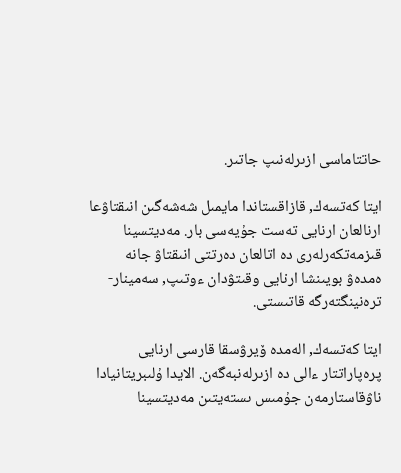حاتتاماسى ازىرلەنىپ جاتىر.

ايتا كەتسەك, قازاقستاندا مايمىل شەشەگىن انىقتاۋعا ارنالعان ارنايى تەست جۇيەسى بار. مەديتسينا قىزمەتكەرلەرى دە اتالعان دەرتتى انىقتاۋ جانە ەمدەۋ بويىنشا ارنايى وقىتۋدان ءوتىپ, سەمينار-ترەنينگتەرگە قاتىستى.

ايتا كەتسەك, الەمدە ۆيرۋسقا قارسى ارنايى پرەپاراتتار ءالى دە ازىرلەنبەگەن. الايدا ۇلىبريتانيادا ناۋقاستارمەن جۇمىس ىستەيتىن مەديتسينا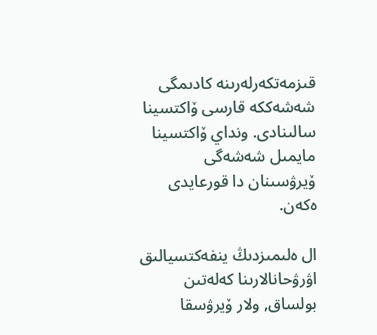قىزمەتكەرلەرىنە كادىمگى شەشەككە قارسى ۆاكتسينا سالىنادى. ونداي ۆاكتسينا مايمىل شەشەگى ۆيرۋسىنان دا قورعايدى ەكەن.

ال ەلىمىزدىڭ ينفەكتسيالىق اۋرۋحانالارىنا كەلەتىن بولساق, ولار ۆيرۋسقا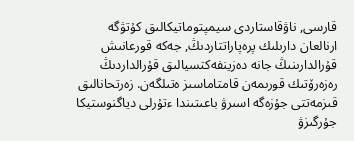قارسى, ناۋقاستاردى سيمپتوماتيكالىق كۇتۋگە ارنالعان دارىلىك پرەپاراتتاردىڭ, جەكە قورعانىش قۇرالدارىنىڭ جانە دەزينفەكتسيالىق قۇرالداردىڭ رەزەرۆتىك قورىمەن قامتاماسىز ەتىلگەن. زەرتحانالىق قىزمەتتى جۇزەگە اسىرۋ باعىتىندا ءتۇرلى دياگنوستيكا جۇرگىزۋ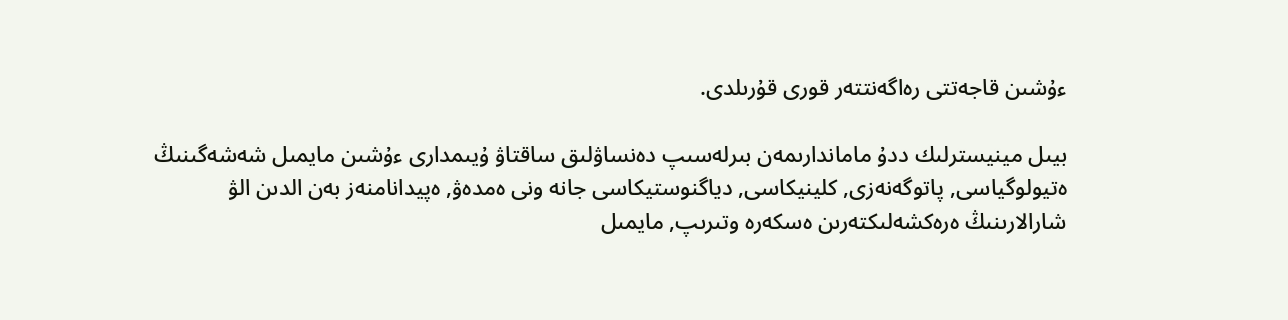ءۇشىن قاجەتتى رەاگەنتتەر قورى قۇرىلدى.

بيىل مينيسترلىك ددۇ ماماندارىمەن بىرلەسىپ دەنساۋلىق ساقتاۋ ۇيىمدارى ءۇشىن مايمىل شەشەگىنىڭ ەتيولوگياسى, پاتوگەنەزى, كلينيكاسى, دياگنوستيكاسى جانە ونى ەمدەۋ, ەپيدانامنەز بەن الدىن الۋ شارالارىنىڭ ەرەكشەلىكتەرىن ەسكەرە وتىرىپ, مايمىل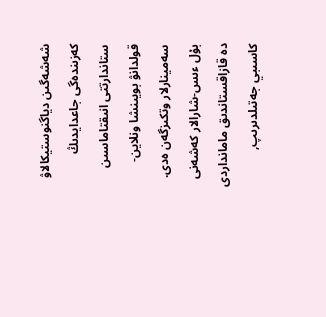شەشەگىن دياگنوستيكالاۋ كەزىندەگى جاعدايدىڭ ستاندارتتى انىقتاماسىن قولدانۋ بويىنشا ونلاين-سەمينارلار وتكىزگەن ەدى. بۇل ءىس-شارالار كەشەنى دە قازاقستاندىق مامانداردى كاسىبي جەتىلدىرىپ,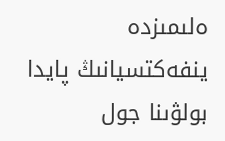ەلىمىزدە ينفەكتسيانىڭ پايدا بولۋىنا جول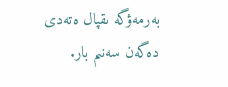بەرمەۋگە ىقپال ەتەدى دەگەن سەنىم بار.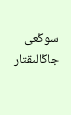سوڭعى جاڭالىقتار